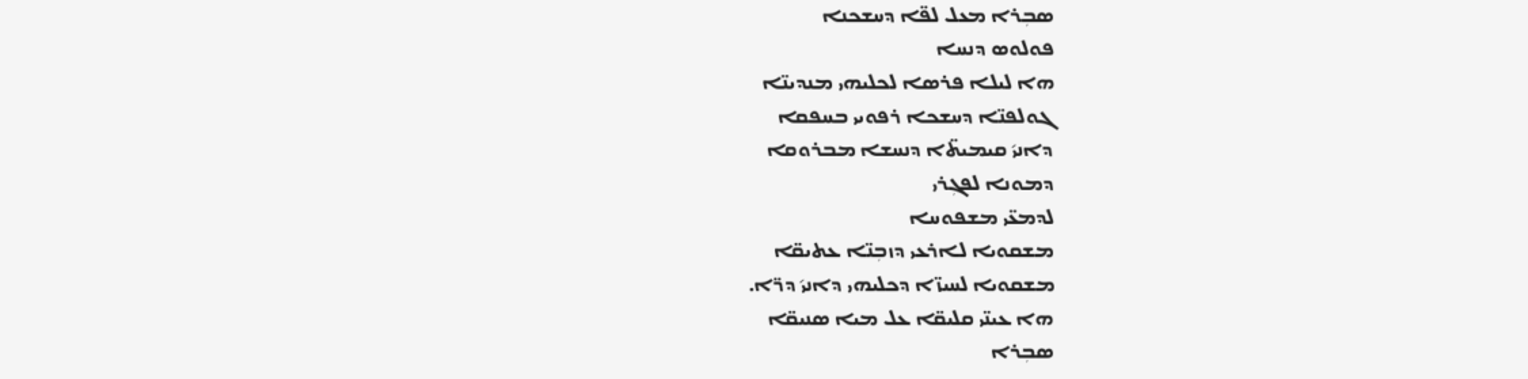ܣܒܼܪܐ ܡܥܠ ܠܦ̈ܐ ܕܚܫܟܢܐ
ܦܘܠܘܣ ܕܢܚܐ
ܗܐ ܠܝܠܐ ܦܪܣܐ ܠܟܠܝܗܝ ܡܢܕܝܢ̈ܐ
ܓܘܠܦܢ̈ܐ ܕܚܫܟܐ ܪܦܘܝܝ ܒܚܦܩܐ
ܕܐܢܝ݇ ܩܝܡܝܬ̈ܐ ܕܢܚܫܐ ܡܒܪܘܩܐ
ܕܡܘܢܐ ܠܦܓܼܪܝ
ܠܕܡܥ̈ܝ ܡܫܦܘܚܐ
ܡܫܩܘܝܐ ܠܐܪܥܝ ܕܙܒܼܢ̈ܐ ܥܬܝܩ̈ܐ
ܡܫܩܘܝܐ ܠܚܝܙ̈ܐ ܕܟܠܝܗܝ ܕܐܢܝ݇ ܕܪ̈ܐ.
ܗܐ ܥܝܢ̈ܝ ܩܠܝܩ̈ܐ ܥܠ ܡܝܐ ܣܢܝܩ̈ܐ
ܣܒܼܪܐ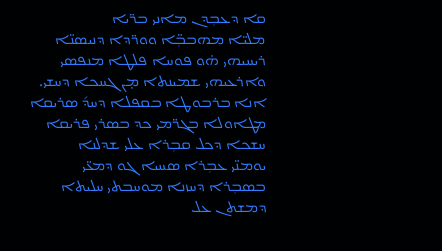ܩܐ ܕܥܒܼܕܢ ܡܐܢܝ ܒܪ̈ܝܐ
ܡܠܝ̈ܐ ܡܗܒܒܼ̈ܐ ܘܘܪ̈ܕܐ ܕܢܝܣܢ̈ܐ
ܪܝܚܝܗܝ ܗ̇ܘ ܦܘܚܐ ܦܠܛܐ ܡܢܦܣܝ
ܘܐܪܥܝܗܝ ܫܡܝܢܬܐ ܡ̣ܢ ܓܚܟܐ ܕܚܫܝ.
ܐܢܐ ܒܪܒܘܛܐ ܒܩܦܠܐ ܕܚܕ݇ ܣܪܝܩܐ
ܡܛܐܘܠܐ ܒܓܪ̈ܡܝ ܟܕ ܒܣܪܝ ܦܪܝܩܐ
ܚܫܟܐ ܕܟܠ ܩܒܼܪܐ ܥܠܝ ܫܕܠܢܐ
ܝܘܡܢ̈ܝ ܥܒܼܪܐ ܣܚܝܐ ܓܘ ܕܡܥ̈ܝ
ܒܣܒܼܪܐ ܕܚܙܢܐ ܡܘܚܒܬܝ ܚܠܝܬܐ
ܕܡܫܬܢ ܥܠ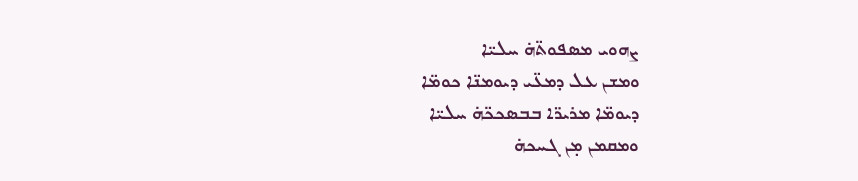ܨܗܘܝ ܡܣܦܘܬ̈ܗ̇ ܚܠܝ̈ܐ
ܘܡܫܢ ܥܠ ܕܡܥ̈ܝ ܕܝܘܡܢ̈ܐ ܟܘܡ̈ܐ
ܕܝܘܡ̈ܐ ܡܪܝܪ̈ܐ ܒܒܣܟܟ̈ܗ̇ ܚܠܝ̈ܐ
ܘܡܩܡܢ ܡ̣ܢ ܓܚܟܗ̇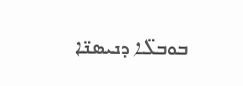ܒܘܒܠ̈ܐ ܕܢܝܣܢ̈ܐ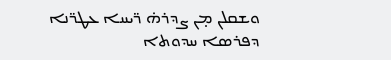ܘܫܩܠܢ ܡ̣ܢ ܨܕܪܗ̇ ܪ̈ܝܚܐ ܥܛܪ̈ܢܐ
ܕܦܪܣܐ ܚܕܘܬܐ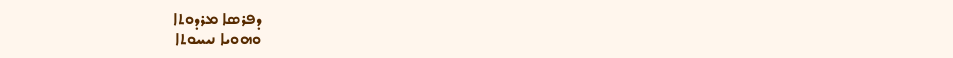ܕܦܪܣܐ ܡܪܕܘܬܐ
ܘܗܘܝܐ ܢܝܚܘܬܐ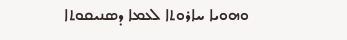ܘܗܘܝܐ ܚܐܪܘܬܐ ܠܥܡܐ ܕܣܢܝܩܘܬܐ